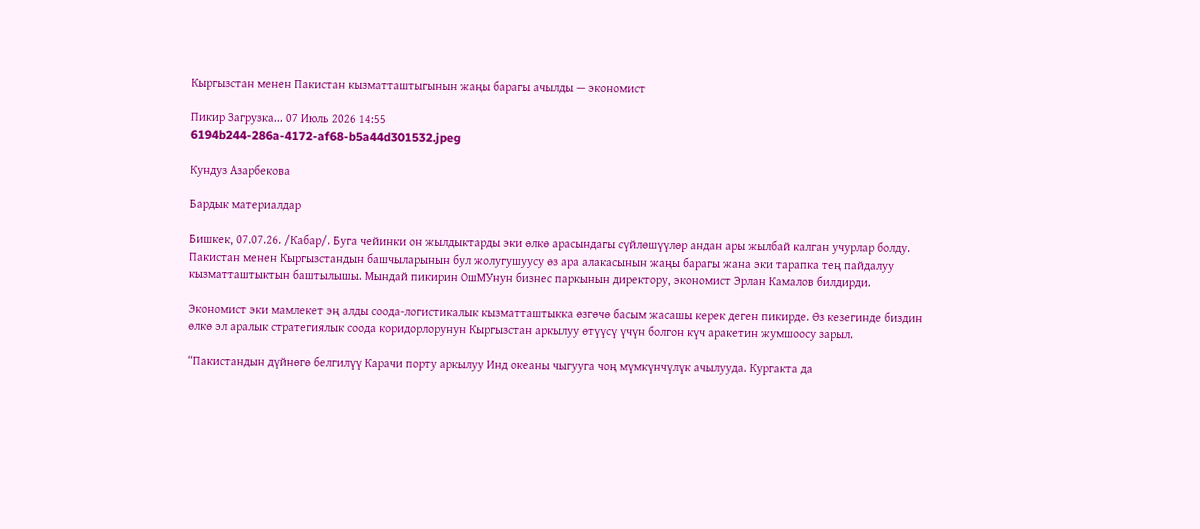Кыргызстан менен Пакистан кызматташтыгынын жаңы барагы ачылды — экономист

Пикир Загрузка... 07 Июль 2026 14:55
6194b244-286a-4172-af68-b5a44d301532.jpeg

Кундуз Азарбекова

Бардык материалдар

Бишкек, 07.07.26. /Кабар/. Буга чейинки он жылдыктарды эки өлкө арасындагы сүйлөшүүлөр андан ары жылбай калган учурлар болду. Пакистан менен Кыргызстандын башчыларынын бул жолугушуусу өз ара алакасынын жаңы барагы жана эки тарапка тең пайдалуу кызматташтыктын баштылышы. Мындай пикирин ОшМУнун бизнес паркынын директору, экономист Эрлан Камалов билдирди.

Экономист эки мамлекет эң алды соода-логистикалык кызматташтыкка өзгөчө басым жасашы керек деген пикирде. Өз кезегинде биздин өлкө эл аралык стратегиялык соода коридорлорунун Кыргызстан аркылуу өтүүсү үчүн болгон күч аракетин жумшоосу зарыл.

“Пакистандын дүйнөгө белгилүү Карачи порту аркылуу Инд океаны чыгууга чоң мүмкүнчүлүк ачылууда. Кургакта да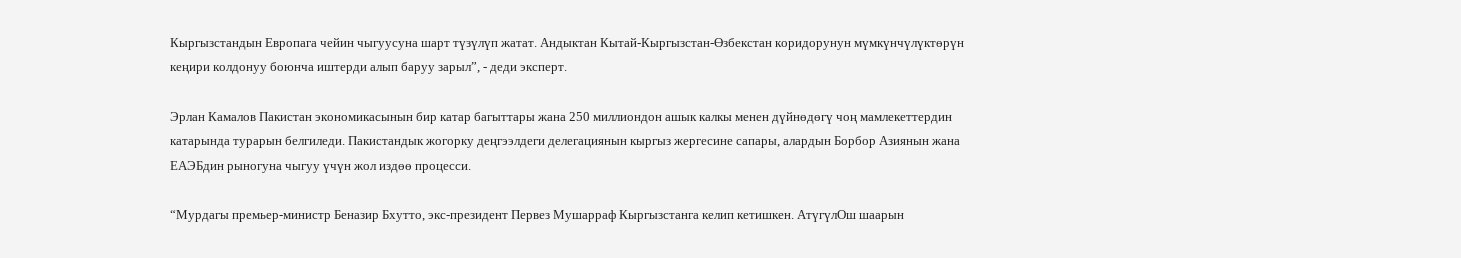Кыргызстандын Европага чейин чыгуусуна шарт түзүлүп жатат. Андыктан Кытай-Кыргызстан-Өзбекстан коридорунун мүмкүнчүлүктөрүн кеңири колдонуу боюнча иштерди алып баруу зарыл”, - деди эксперт.

Эрлан Камалов Пакистан экономикасынын бир катар багыттары жана 250 миллиондон ашык калкы менен дүйнөдөгү чоң мамлекеттердин катарында турарын белгиледи. Пакистандык жогорку деңгээлдеги делегациянын кыргыз жергесине сапары, алардын Борбор Азиянын жана ЕАЭБдин рыногуна чыгуу үчүн жол издөө процесси.

“Мурдагы премьер-министр Беназир Бхутто, экс-президент Первез Мушарраф Кыргызстанга келип кетишкен. АтүгүлОш шаарын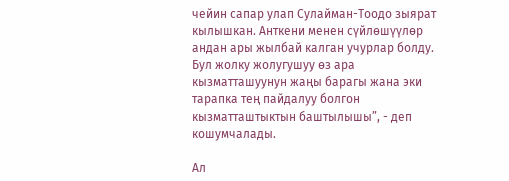чейин сапар улап Сулайман-Тоодо зыярат кылышкан. Анткени менен сүйлөшүүлөр андан ары жылбай калган учурлар болду. Бул жолку жолугушуу өз ара кызматташуунун жаңы барагы жана эки тарапка тең пайдалуу болгон кызматташтыктын баштылышы”, - деп кошумчалады.

Ал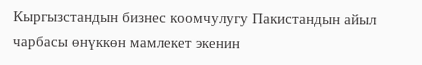Кыргызстандын бизнес коомчулугу Пакистандын айыл чарбасы өнүккөн мамлекет экенин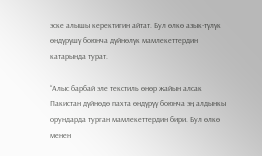эске алышы керектигин айтат. Бул өлкө азык-түлүк өндүрүшү боюнча дүйнөлүк мамлекеттердин катарында турат.

“Алыс барбай эле текстиль өнөр жайын алсак Пакистан дүйнөдө пахта өндүрүү боюнча эң алдынкы орундарда турган мамлекеттердин бири. Бул өлкө менен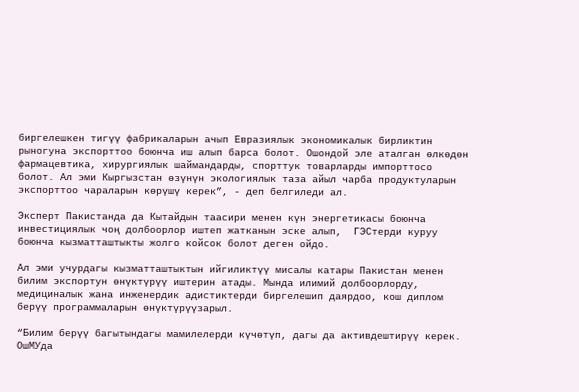биргелешкен тигүү фабрикаларын ачып Евразиялык экономикалык бирликтин рыногуна экспорттоо боюнча иш алып барса болот. Ошондой эле аталган өлкөдөн фармацевтика, хирургиялык шаймандарды, спорттук товарларды импорттосо болот. Ал эми Кыргызстан өзүнүн экологиялык таза айыл чарба продуктуларын экспорттоо чараларын көрүшү керек”, - деп белгиледи ал.

Эксперт Пакистанда да Кытайдын таасири менен күн энергетикасы боюнча инвестициялык чоң долбоорлор иштеп жатканын эске алып,  ГЭСтерди куруу боюнча кызматташтыкты жолго койсок болот деген ойдо.

Ал эми учурдагы кызматташтыктын ийгиликтүү мисалы катары Пакистан менен билим экспортун өнүктүрүү иштерин атады. Мында илимий долбоорлорду, медициналык жана инженердик адистиктерди биргелешип даярдоо, кош диплом берүү программаларын өнүктүрүүзарыл.

“Билим берүү багытындагы мамилелерди күчөтүп, дагы да активдештирүү керек. ОшМУда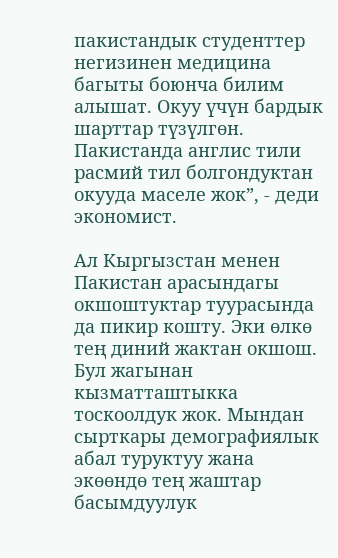пакистандык студенттер негизинен медицина багыты боюнча билим алышат. Окуу үчүн бардык шарттар түзүлгөн. Пакистанда англис тили расмий тил болгондуктан окууда маселе жок”, - деди экономист.

Ал Кыргызстан менен Пакистан арасындагы окшоштуктар туурасында да пикир кошту. Эки өлкө тең диний жактан окшош. Бул жагынан кызматташтыкка тоскоолдук жок. Мындан сырткары демографиялык абал туруктуу жана экөөндө тең жаштар басымдуулук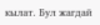кылат. Бул жагдай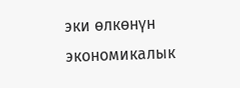эки өлкөнүн  экономикалык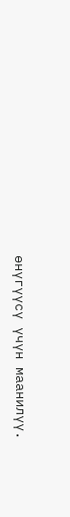өнүгүүсү үчүн маанилүү.